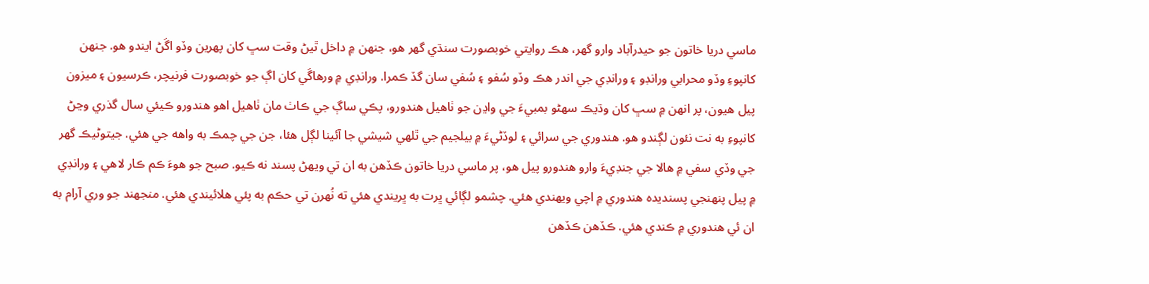ماسي دريا خاتون جو حيدرآباد وارو گهر، هڪ روايتي خوبصورت سنڌي گهر هو، جنهن ۾ داخل ٿيڻ وقت سڀ کان پهرين وڏو اڱڻ ايندو هو. جنهن کانپوءِ وڏو محرابي ورانڊو ۽ ورانڊي جي اندر هڪ وڏو سُفو ۽ سُفي سان گڏ ڪمرا. ورانڊي ۾ ورهاڱي کان اڳ جو خوبصورت فرنيچر، ڪرسيون ۽ ميزون پيل هيون، پر انهن ۾ سڀ کان وڌيڪ سهڻو بمبيءَ جي واڍن جو ٺاهيل هندورو، پڪي ساڳ جي ڪاٺ مان ٺاهيل اهو هندورو ڪيئي سال گذري وڃڻ کانپوءِ به نت نئون لڳندو هو. هندوري جي سرائي ۽ لوڏڻيءَ ۾ بيلجيم جي ٿلهي شيشي جا آئينا لڳل هئا، جن جي چمڪ به واهه جي هئي. جيتوڻيڪ گهر جي وڏي سفي ۾ هالا جي جنڊيءَ وارو هندورو پيل هو، پر ماسي دريا خاتون ڪڏهن به ان تي ويهڻ پسند نه ڪيو. صبح جو هوءَ ڪم ڪار لاهي ۽ ورانڊي ۾ پيل پنهنجي پسنديده هندوري ۾ اچي ويهندي هئي. چشمو لڳائي ڀرت به ڀريندي هئي ته نُهرن تي حڪم به پئي هلائيندي هئي. منجهند جو وري آرام به ان ئي هندوري ۾ ڪندي هئي. ڪڏهن ڪڏهن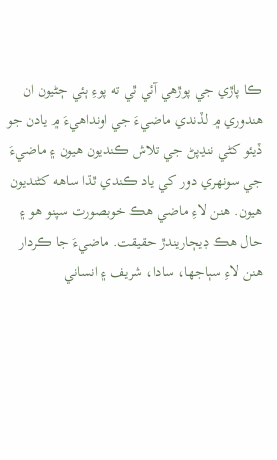ڪا پاڙي جي پوڙهي آئي ٿي ته پوءِ ٻئي ڄڻيون ان هندوري ۾ لڏندي ماضيءَ جي اونداهيءَ ۾ يادن جو ڏيئو کڻي ننڍپڻ جي تلاش ڪنديون هيون ۽ ماضيءَ جي سونهري دور کي ياد ڪندي ٿڌا ساهه کڻنديون هيون. هنن لاءِ ماضي هڪ خوبصورت سپنو هو ۽ حال هڪ ڊيڄاريندڙ حقيقت. ماضيءَ جا ڪردار هنن لاءِ سٻاجها، سادا، شريف ۽ انساني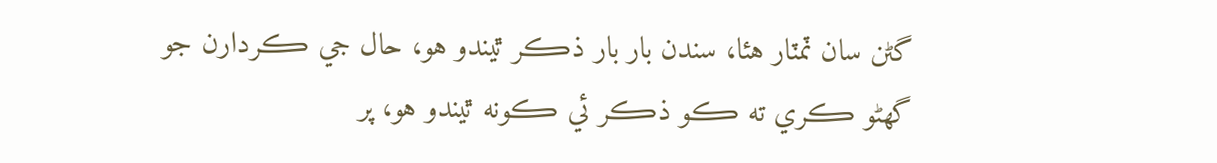گڻن سان ٽمٽار هئا، سندن بار بار ذڪر ٿيندو هو، حال جي ڪردارن جو گهڻو ڪري ته ڪو ذڪر ئي ڪونه ٿيندو هو، پر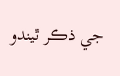جي ذڪر ٿيندو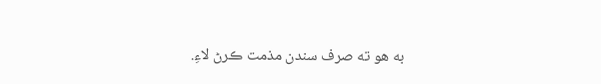به هو ته صرف سندن مذمت ڪرڻ لاءِ.